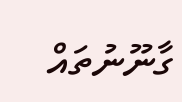ގާނޫނުތައް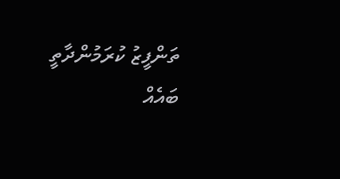ތަންފީޒު ކުރަމުންދާތީ ބައެއް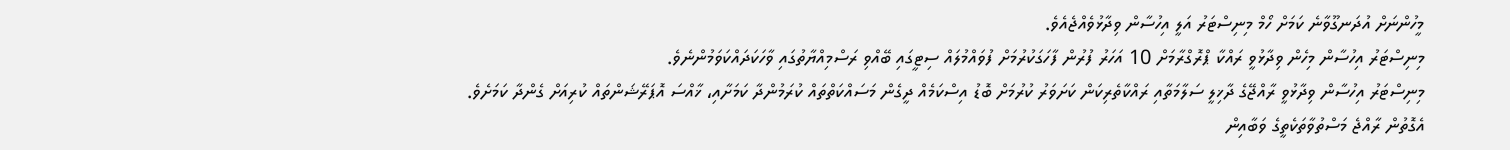މީހުންނަށް އުދަނގޫވާނެ ކަމަށް ހޯމް މިނިސްޓަރު އަލީ އިހުސާން ވިދާޅުވެއްޖެއެވެ.
މިނިސްޓަރު އިހުސާން މިހެން ވިދާޅުވީ ރައްކާ ޕްރޮގްރާމަށް 10 އަހަރު ފުރުން ފާހަގަކުރުމަށް ފުވައްމުލައް ސިޓީގައި ބޭއްވި ރަސްމިއްޔާތުގައި ވާހަކަދައްކަވަމުންނެވެ.
މިނިސްޓަރު އިހުސާން ވިދާޅުވީ ރާއްޖޭގެ ދާޚިލީ ސަލާމަތާއި ރައްކާތެރިކަން ކަށަވަރު ކުރުމަށް ބޮޑު އިސްކަމެއް ދީގެން މަސައްކަތްތައް ކުރަމުންދާ ކަމަށާއި، ޚާއްސަ އޮޕަރޭޝަންތައް ކުރިއަށް ގެންދާ ކަމަށެވެ.
އެގޮތުން ރާއްޖެ މަސްތުވާތަކެތީގެ ވަބާއިން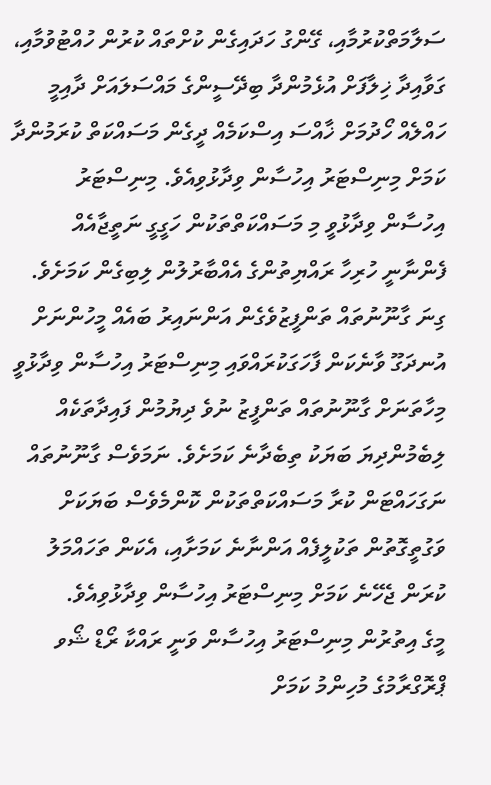ސަލާމަތްކުރުމާއި، ގޭންގު ހަދައިގެން ކުށްތައް ކުރުން ހުއްޓުވުމާއި، ގަވާއިދާ ޚިލާފަށް އުޅެމުންދާ ބިދޭސީންގެ މައްސަލައަށް ދާއިމީ ހައްލެއް ހޯދުމަށް ޚާއްސަ އިސްކަމެއް ދީގެން މަސައްކަތް ކުރަމުންދާ ކަމަށް މިނިސްޓަރު އިހުސާން ވިދާޅުވިއެވެ. މިނިސްޓަރު އިހުސާން ވިދާޅުވީ މި މަސައްކަތްތަކުން ހަގީގީ ނަތީޖާއެއް ފެންނާނީ ހުރިހާ ރައްޔިތުންގެ އެއްބާރުލުން ލިބިގެން ކަމަށެވެ.
ގިނަ ގާނޫނުތައް ތަންފީޒުވެގެން އަންނައިރު ބައެއް މީހުންނަށް އުނދަގޫ ވާނެކަން ފާހަގަކުރައްވައި މިނިސްޓަރު އިހުސާން ވިދާޅުވީ މިހާތަނަށް ގާނޫނުތައް ތަންފީޒު ނުވެ ދިޔުމުން ފައިދާތަކެއް ލިބެމުންދިޔަ ބަޔަކު ތިބެދާނެ ކަމަށެވެ. ނަމަވެސް ގާނޫނުތައް ނަގަހައްޓަން ކުރާ މަސައްކަތްތަކުން ކޮންމެވެސް ބަޔަކަށް ވަގުތީގޮތުން ތަކުލީފެއް އަންނާނެ ކަމަށާއި، އެކަން ތަހައްމަލު ކުރަން ޖެހޭނެ ކަމަށް މިނިސްޓަރު އިހުސާން ވިދާޅުވިއެވެ.
މީގެ އިތުރުން މިނިސްޓަރު އިހުސާން ވަނީ ރައްކާ ރޯޑް ޝޯވ ޕްރޮގްރާމުގެ މުހިންމު ކަމަށް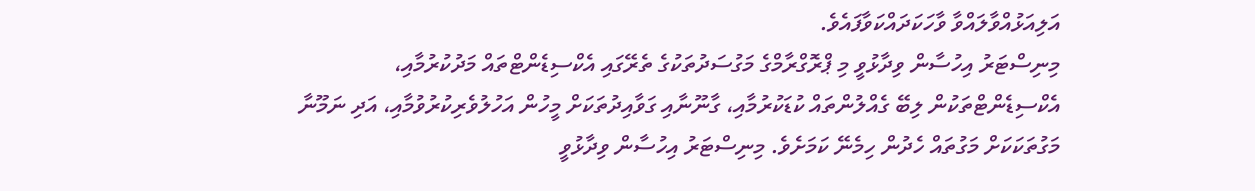އަލިއަޅުއްވާލައްވާ ވާހަކަދައްކަވާފައެވެ.
މިނިސްޓަރު އިހުސާން ވިދާޅުވީ މި ޕްރޮގްރާމްގެ މަގުސަދުތަކުގެ ތެރޭގައި އެކްސިޑެންޓްތައް މަދުކުރުމާއި، އެކްސިޑެންޓްތަކުން ލިބޭ ގެއްލުންތައް ކުޑަކުރުމާއި، ގާނޫނާއި ގަވާއިދުތަކަށް މީހުން އަހުލުވެރިކުރުވުމާއި، އަދި ނަމޫނާ މަގުތަކަކަށް މަގުތައް ހެދުން ހިމެނޭ ކަމަށެވެ. މިނިސްޓަރު އިހުސާން ވިދާޅުވީ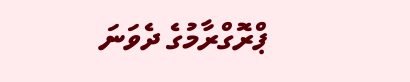ޕްރޮގްރާމުގެ ދެވަނަ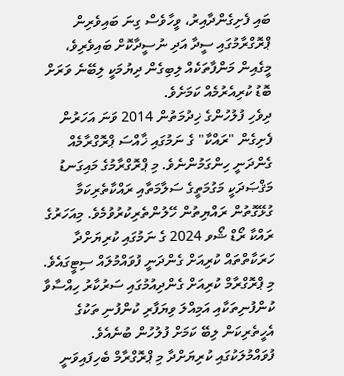ބައި ފެށިގެންދާއިރު، ވީހާވެސް ގިނަ ބައިވެރިން ޕްރޮގްރާމުގައި ސީދާ އަދި ނުސީދާކޮށް ބައިވެރިވެ، މީގެއިން މަންފާތަކެއް ލިބިގެން ދިޔުމަކީ ލިބޭނެ ވަރަށް ބޮޑު ކުރިއެރުމެއް ކަމަށެވެ.
ދިވެހި ފުލުހުންގެ ޚިދުމަތުން 2014 ވަނަ އަހަރުން ފެށިގެން "ރައްކާ" ގެ ނަމުގައި ޚާއްސަ ޕްރޮގްރާމެއް ގެންދަނީ ހިންގަމުންނެވެ. މި ޕްރޮގްރާމުގެ މައިގަނޑު މަޤްޞަދަކީ މަގުމަތީގެ ސަލާމަތާއި ރައްކާތެރިކަމާ ގުޅޭގޮތުން ރައްޔިތުން ހޭލުންތެރިކުރުވުމެވެ. މިއަހަރުގެ ރައްކާ ރޯޑް ޝޯވ 2024 ގެ ނަމުގައި ކުރިޔަށްދާ ހަރަކާތްތައް ކުރިއަށް ގެންދަނީ ފުވައްމުލައް ސިޓީގައެވެ. މި ޕްރޮގްރާމް ކުރިއަށް ގެންދިއުމުގައި ސަރުކާރު ހިއްސާވާ ކުންފުނިތަކާއި އަމިއްލަ ވިޔަފާރި ކުންފުނި ތަކުގެ އެހީތެރިކަން ލިބޭ ކަމަށް ފުލުހުން ބުނެއެވެ.
ފުވައްމުލަކުގައި ކުރިޔަށްދާ މި ޕްރޮގްރާމް ބެހިފައިވަނީ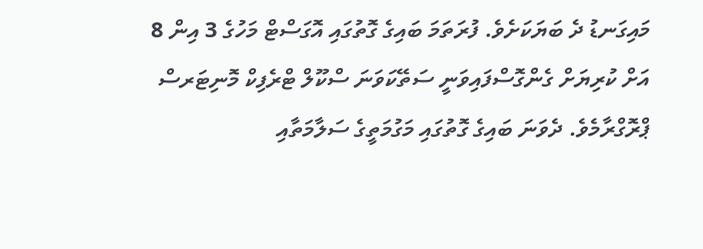މައިގަނޑު ދެ ބަޔަކަށެވެ. ފުރަތަމަ ބައިގެ ގޮތުގައި އޮގަސްޓް މަހުގެ 3 އިން 8 އަށް ކުރިޔަށް ގެންގޮސްފައިވަނީ ސަތޭކަވަނަ ސްކޫލް ޓްރެފިކް މޮނިޓަރސް ޕްރޮގްރާމެވެ. ދެވަނަ ބައިގެ ގޮތުގައި މަގުމަތީގެ ސަލާމަތާއި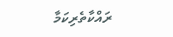ރައްކާތެރިކަމާ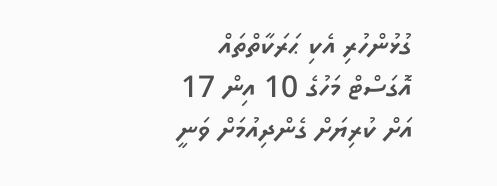ގުޅުންހުރި އެކި ޙަރަކާތްތައް އޮގަސްޓް މަހުގެ 10 އިން 17 އަށް ކުރިޔަށް ގެންދިއުމަށް ވަނީ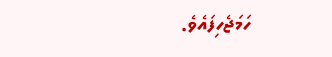ހަމަޖެހިފައެވެ.